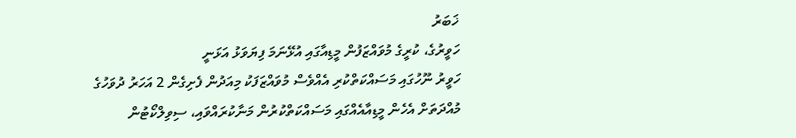ޚަބަރު
ހަވީރުގެ، ކުރީގެ މުވައްޒަފުން މީޑިއާގައި އުޅޭނަމަ ފިޔަވަޅު އަޅަނީ
ހަވީރު ނޫހުގައި މަސައްކަތްކުރި އެއްވެސް މުވައްޒަފަކު މިއަދުން ފެށިގެން 2 އަހަރު ދުވަހުގެ މުއްދަތަށް އެހެން މީޑިއާއެއްގައި މަސައްކަތްކުރުން މަނާކުރައްވައި، ސިވިލްކޯޓުން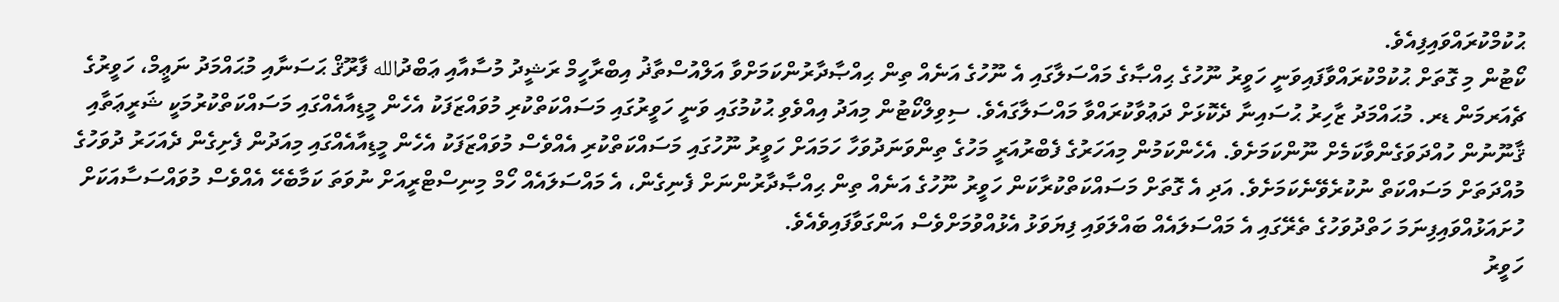ޙުކުމްކުރައްވައިފިއެވެ.
ކޯޓުން މި ގޮތަށް ޙުކުމްކުރައްވާފައިވަނީ ހަވީރު ނޫހުގެ ޙިއްޞާގެ މައްސަލާގައި އެ ނޫހުގެ އަނެއް ތިން ޙިއްޞާދާރުންކަމަށްވާ އަލްއުސްތާޛު އިބްރާހީމް ރަޝީދު މުސާއާއި ޢަބްދުالله ފާރޫޤް ޙަސަނާއި މުޙައްމަދު ނަޢީމް، ހަވީރުގެ ޗެއަރމަން ޑރ. މުޙައްމަދު ޒާހިރު ޙުސައިނާ ދެކޮޅަށް ދަޢުވާކުރައްވާ މައްސަލާގައެވެ. ސިވިލްކޯޓުން މިއަދު އިއްވެވި ޙުކުމުގައި ވަނީ ހަވީރުގައި މަސައްކަތްކުރި މުވައްޒަފަކު އެހެން މީޑިއާއެއްގައި މަސައްކަތްކުރުމަކީ ޝަރީޢަތާއި ޤާނޫނުން ހުއްދަވަގެންވާކަމެށް ނޫންކަމަށެވެ. އެހެންކަމުން މިއަހަރުގެ ފެބްރުއަރީ މަހުގެ ތިންވަނަދުވަހާ ހަމައަށް ހަވީރު ނޫހުގައި މަސައްކަތްކުރި އެއްވެސް މުވައްޒަފަކު އެހެން މީޑިއާއެއްގައި މިއަދުން ފެށިގެން ދެއަހަރު ދުވަހުގެ މުއްދަތަށް މަސައްކަތް ނުކުރެވޭނެކަމަށެވެ. އަދި އެ ގޮތަށް މަސައްކަތްކުރާކަން ހަވީރު ނޫހުގެ އަނެއް ތިން ޙިއްޞާދާރުންނަށް ފެނިގެން، އެ މައްސަލައެއް ހޯމް މިނިސްޓްރީއަށް ނުވަތަ ކަމާބެހޭ އެއްވެސް މުވައްސަސާއަކަށް ހުށައަޅުއްވައިފިނަމަ ހަތްދުވަހުގެ ތެރޭގައި އެ މައްސަލައެއް ބައްލަވައި ފިޔަވަޅު އެޅުއްވުމަށްވެސް އަންގަވާފައިވެއެވެ.
ހަވީރު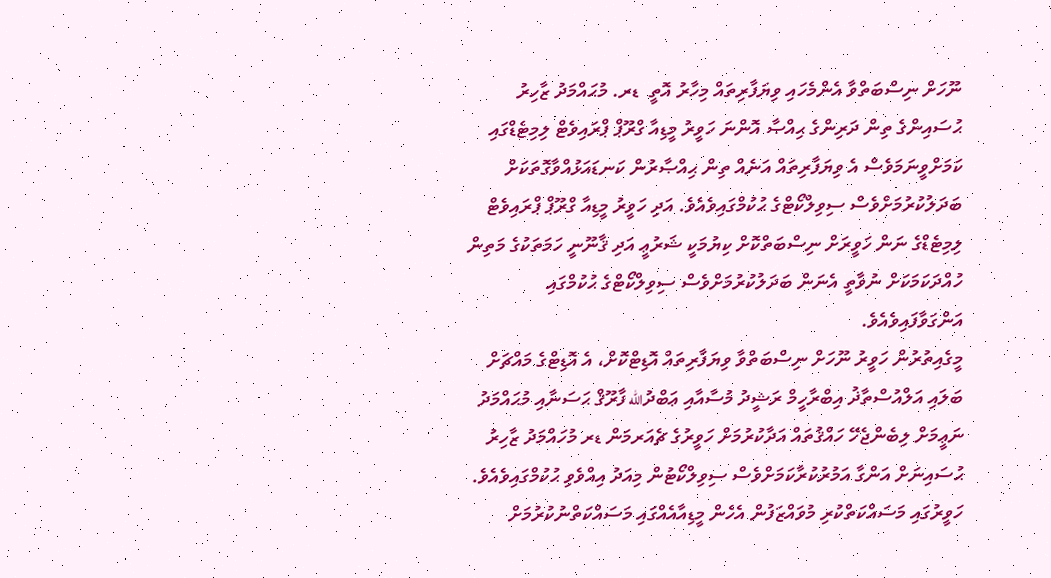ނޫހަށް ނިސްބަތްވާ އެންމެހައި ވިޔަފާރިތައް މިހާރު އޮތީ  ޑރ. މުޙައްމަދު ޒާހިރު ޙުސައިންގެ ތިން ދަރިންގެ ޙިއްޞާ އޮންނަ ހަވީރު މީޑިއާ ގްރޫޕް ޕްރައިވެޓް ލިމިޓެޑްގައި ކަމަށްވީނަމަވެސް އެ ވިޔަފާރިތައް އަނެއް ތިން ޙިއްޞާރުން ކަނޑައަޅުއްވާގޮތަކަށް ބަދަލުކުރުމަށްވެސް ސިވިލްކޯޓްގެ ޙުކުމްގައިވެއެވެ. އަދި ހަވީރު މީޑިއާ ގްރޫޕް ޕްރައިވެޓް ލިމިޓެޑްގެ ނަން ހަވީރަށް ނިސްބަތްކޮށް ކިޔުމަކީ ޝަރުޢީ އަދި ޤާނޫނީ ހަމަތަކުގެ މަތިން ހުއްދަކަމަކަށް ނުވާތީ އެނަން ބަދަލުކުރުމަށްވެސް ސިވިލްކޯޓްގެ ޙުކުމްގައި އަންގަވާފައިވެއެވެ.
މީގެއިތުރުން ހަވީރު ނޫހަށް ނިސްބަތްވާ ވިޔަފާރިތައް އޮޑިޓްކޮށް، އެ އޮޑިޓްގެ މައްޗަށް ބަލައި އަލްއުސްތާޛު އިބްރާހީމް ރަޝީދު މުސާއާއި ޢަބްދުالله ފާރޫޤް ޙަސަނާއި މުޙައްމަދު ނަޢީމަށް ލިބެންޖެހޭ ހައްޤުތައް އަދާކުރުމަށް ހަވީރުގެ ޗެއަރމަން ޑރ މުހައްމަދު ޒާހިރު ޙުސައިނަށް އަންގާ އަމުރުކުރާކަމަށްވެސް ސިވިލްކޯޓުން މިއަދު އިއްވެވި ޙުކުމްގައިވެއެވެ.
ހަވީރުގައި މަސައްކަތްކުރި މުވައްޒަފުން އެހެން މީޑިއާއެއްގައި މަސައްކަތްނުކުރުމަށް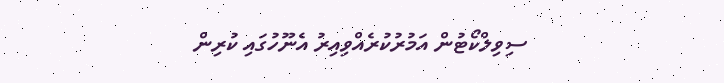ސިވިލްކޯޓުން އަމުރުކުރެއްވިއިރު އެނޫހުގައި ކުރިން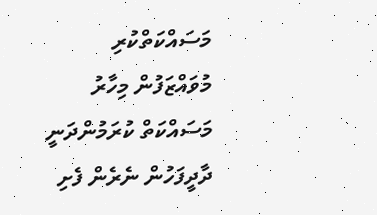މަސައްކަތްކުރި މުވައްޒަފުން މިހާރު މަސައްކަތް ކުރަމުންދަނީ  ދާދީފަހުން ނެރެން ފެށި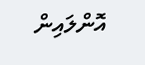އޮންލައިން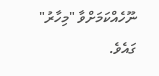ނޫހެއްކަމަށްވާ "މިހާރު" ގައެވެ.